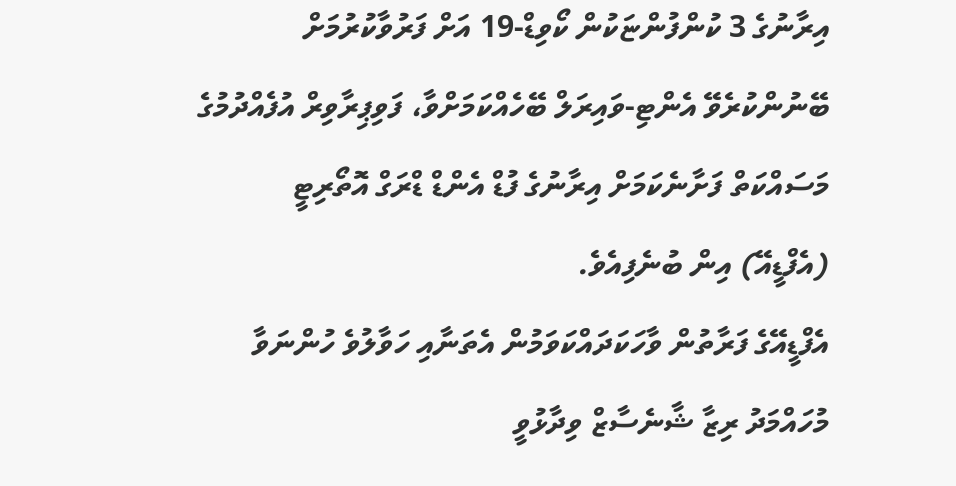އިރާނުގެ 3 ކުންފުންޏަކުން ކޯވިޑް-19 އަށް ފަރުވާކުރުމަށް ބޭނުންކުރެވޭ އެންޓި-ވައިރަލް ބޭހެއްކަމަށްވާ، ފަވިޕިރާވިރް އުފެއްދުމުގެ މަސައްކަތް ފަށާނެކަމަށް އިރާނުގެ ފުޑް އެންޑް ޑްރަގް އޮތޯރިޓީ (އެފްޑީއޭ) އިން ބުނެފިއެވެ.
އެފްޑީއޭގެ ފަރާތުން ވާހަކަދައްކަވަމުން އެތަނާއި ހަވާލުވެ ހުންނަވާ މުހައްމަދު ރިޒާ ޝާނެސާޒް ވިދާޅުވީ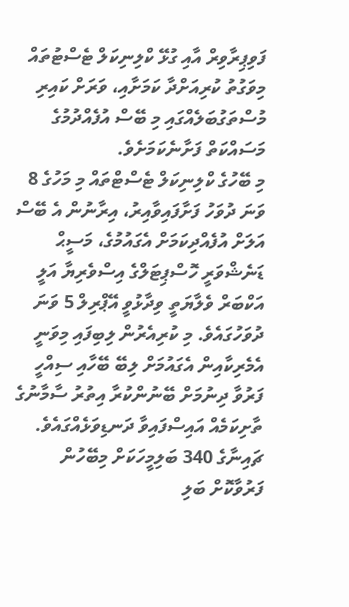ފަވިޕިރާވިރް އާއި ގުޅޭ ކްލިނިކަލް ޓެސްޓުތައް މިވަގުތު ކުރިއަށްދާ ކަމަށާއި، ވަރަށް ކައިރި މުސްތަގުބަލެއްގައި މި ބޭސް އުފެއްދުމުގެ މަސައްކަތް ފަށާނެކަމަށެވެ.
މި ބޭހުގެ ކްލިނިކަލް ޓެސްޓްތައް މި މަހުގެ 8 ވަނަ ދުވަހު ފަށާފައިވާއިރު، އިރާނުން އެ ބޭސް އަލަށް އުފެއްދިކަމަށް އެގައުމުގެ، މަސީޙް ޑަނެޝްވަރީ ހޮސްޕިޓަލްގެ އިސްވެރިޔާ އަލީ އަކްބަރް ވެލާޔަތީ ވިދާޅުވީ އޭޕްރިލް 5 ވަނަ ދުވަހުގައެވެ. މި ކުރިއެރުން ލިބިފައި މިވަނީ އެމެރިކާއިން އެގައުމަށް ލިބޭ ބޭހާއި ސިއްހީ ފަރުވާ ދިނުމަށް ބޭނުންކުރާ އިތުރު ސާމާނުގެ ތާށިކަމެއް އައިސްފައިވާ ދަނޑިވަޅެއްގައެވެ.
ޗައިނާގެ 340 ބަލިމީހަކަށް މިބޭހުން ފަރުވާކޮށް ބަލި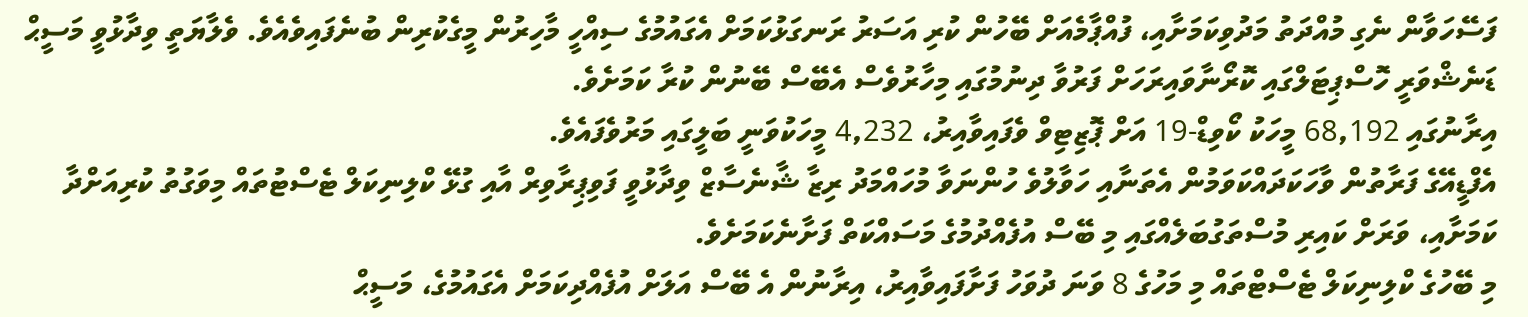ފަސޭހަވާން ނެގި މުއްދަތު މަދުވިކަމަށާއި، ފުއްޕާމެއަށް ބޭހުން ކުރި އަސަރު ރަނގަޅުކަމަށް އެގައުމުގެ ސިއްހީ މާހިރުން މީގެކުރިން ބުނެފައިވެއެވެ. ވެލާޔަތީ ވިދާޅުވީ މަސީޙް ޑަނެޝްވަރީ ހޮސްޕިޓަލްގައި ކޮރޯނާވައިރަހަށް ފަރުވާ ދިނުމުގައި މިހާރުވެސް އެބޭސް ބޭނުން ކުރާ ކަމަށެވެ.
އިރާނުގައި 68,192 މީހަކު ކޯވިޑް-19 އަށް ޕޮޒިޓިވް ވެފައިވާއިރު، 4,232 މީހަކުވަނީ ބަލީގައި މަރުވެފައެވެ.
އެފްޑީއޭގެ ފަރާތުން ވާހަކަދައްކަވަމުން އެތަނާއި ހަވާލުވެ ހުންނަވާ މުހައްމަދު ރިޒާ ޝާނެސާޒް ވިދާޅުވީ ފަވިޕިރާވިރް އާއި ގުޅޭ ކްލިނިކަލް ޓެސްޓުތައް މިވަގުތު ކުރިއަށްދާ ކަމަށާއި، ވަރަށް ކައިރި މުސްތަގުބަލެއްގައި މި ބޭސް އުފެއްދުމުގެ މަސައްކަތް ފަށާނެކަމަށެވެ.
މި ބޭހުގެ ކްލިނިކަލް ޓެސްޓްތައް މި މަހުގެ 8 ވަނަ ދުވަހު ފަށާފައިވާއިރު، އިރާނުން އެ ބޭސް އަލަށް އުފެއްދިކަމަށް އެގައުމުގެ، މަސީޙް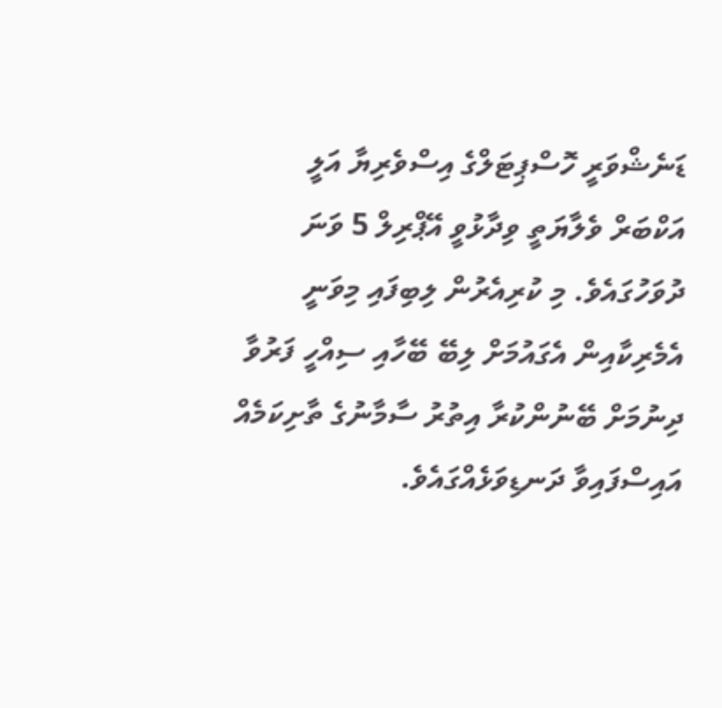ޑަނެޝްވަރީ ހޮސްޕިޓަލްގެ އިސްވެރިޔާ އަލީ އަކްބަރް ވެލާޔަތީ ވިދާޅުވީ އޭޕްރިލް 5 ވަނަ ދުވަހުގައެވެ. މި ކުރިއެރުން ލިބިފައި މިވަނީ އެމެރިކާއިން އެގައުމަށް ލިބޭ ބޭހާއި ސިއްހީ ފަރުވާ ދިނުމަށް ބޭނުންކުރާ އިތުރު ސާމާނުގެ ތާށިކަމެއް އައިސްފައިވާ ދަނޑިވަޅެއްގައެވެ.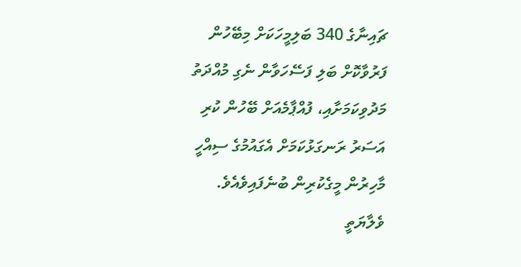ޗައިނާގެ 340 ބަލިމީހަކަށް މިބޭހުން ފަރުވާކޮށް ބަލި ފަސޭހަވާން ނެގި މުއްދަތު މަދުވިކަމަށާއި، ފުއްޕާމެއަށް ބޭހުން ކުރި އަސަރު ރަނގަޅުކަމަށް އެގައުމުގެ ސިއްހީ މާހިރުން މީގެކުރިން ބުނެފައިވެއެވެ. ވެލާޔަތީ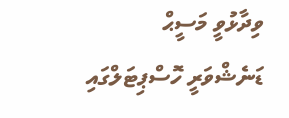ވިދާޅުވީ މަސީޙް ޑަނެޝްވަރީ ހޮސްޕިޓަލްގައި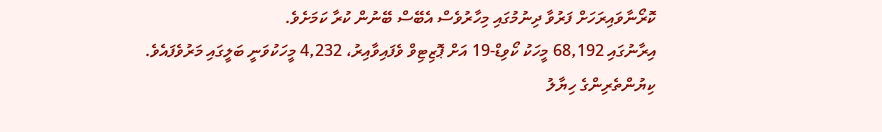ކޮރޯނާވައިރަހަށް ފަރުވާ ދިނުމުގައި މިހާރުވެސް އެބޭސް ބޭނުން ކުރާ ކަމަށެވެ.
އިރާނުގައި 68,192 މީހަކު ކޯވިޑް-19 އަށް ޕޮޒިޓިވް ވެފައިވާއިރު، 4,232 މީހަކުވަނީ ބަލީގައި މަރުވެފައެވެ.
ކިޔުންތެރިންގެ ހިޔާލު